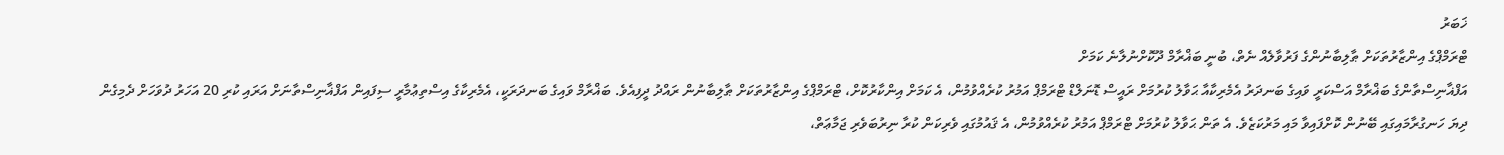ޚަބަރު
ޓްރަމްޕްގެ އިންޒާރުތަކަށް ޠާލިބާނުންގެ ފަރުވާލެއް ނެތް، ބުނީ ބަޣްރާމް ދޫކޮށްނުލާނެ ކަމަށް
އަފްޣާނިސްތާންގެ ބަޣްރާމް އަސްކަރީ ވައިގެ ބަނދަރު އެމެރިކާއާ ޙަވާލު ކުރުމަށް ރައީސް ޑޮނަލްޑް ޓްރަމްޕް އަމުރު ކުރެއްވުމުން، އެ ކަމަށް އިންކާރުކޮށް، ޓްރަމްޕްގެ އިންޒާރުތަކަށް ޠާލިބާނުން ރައްދު ދީފިއެވެ. ބަޣްރާމް ވައިގެ ބަނދަރަކީ، އެމެރިކާގެ އިސްތިޢުމާރީ ސިފައިން އަފްޣާނިސްތާނަށް އަރައި ކުރި 20 އަހަރު ދުވަހަށް ދެމިގެން ދިޔަ ހަނގުރާމައިގައި ބޭނުން ކޮށްފައިވާ މައި މަރުކަޒެވެ. އެ ތަން ޙަވާލު ކުރުމަށް ޓްރަމްޕް އަމުރު ކުރެއްވުމުން، އެ ޤައުމުގައި ވެރިކަން ކުރާ ނިރުބަވެރި ޖަމާޢަތް،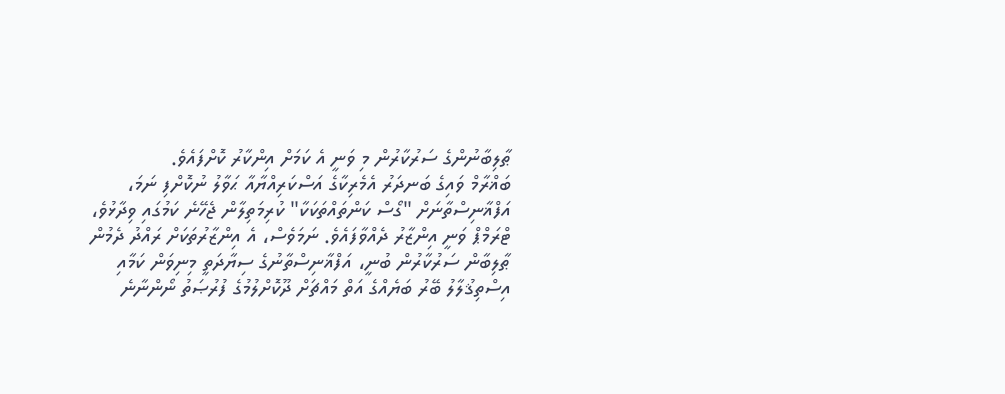ޠާލިބާނުންގެ ސަރުކާރުން މި ވަނީ އެ ކަމަށް އިންކާރު ކޮށްފައެވެ.
ބަޣްރާމް ވައިގެ ބަނދަރު އެމެރިކާގެ އަސްކަރިއްޔާއާ ޙަވާލު ނުކޮށްފި ނަމަ، އަފްޣާނިސްތާނަށް "ގޯސް ކަންތައްތަކަކާ" ކުރިމަތިލާން ޖެހޭނެ ކަމުގައި ވިދާޅުވެ، ޓްރަމްޕް ވަނީ އިންޒާރު ދެއްވާފައެވެ. ނަމަވެސް، އެ އިންޒާރުތަކަށް ރައްދު ދެމުން ޠާލިބާން ސަރުކާރުން ބުނީ، އަފްޣާނިސްތާނުގެ ސިޔާދަތީ މިނިވަން ކަމާއި އިސްތިޤުލާލު ބޭރު ބަޔެއްގެ އަތް މައްޗަށް ދޫކޮށްލުމުގެ ފުރުޞަތު ނޯންނާނެ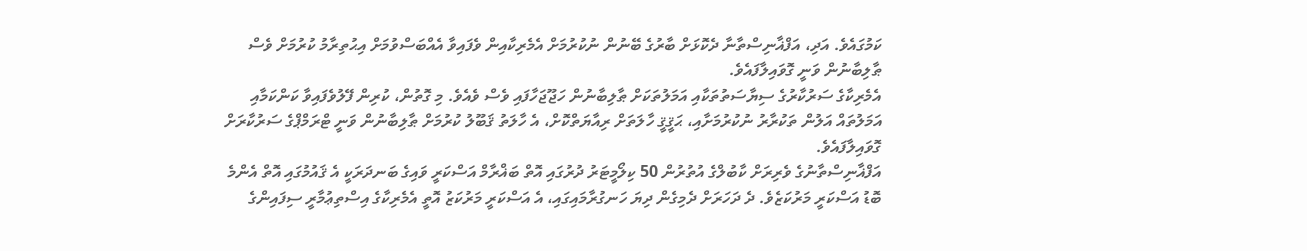ކަމުގައެވެ. އަދި، އަފްޣާނިސްތާނާ ދެކޮޅަށް ބާރުގެ ބޭނުން ނުކުރުމަށް އެމެރިކާއިން ވެފައިވާ އެއްބަސްވުމަށް އިޙުތިރާމު ކުރުމަށް ވެސް ޠާލިބާނުން ވަނީ ގޮވައިލާފައެވެ.
އެމެރިކާގެ ސަރުކާރުގެ ސިޔާސަތުތަކާއި އަމަލުތަކަށް ޠާލިބާނުން ހަޖޫޖަހާފައި ވެސް ވެއެވެ. މި ގޮތުން، ކުރިން ފޭލުވެފައިވާ ކަންކަމާއި އަމަލުތައް އަލުން ތަކުރާރު ނުކުރުމަށާއި، ޙަޤީޤީ ހާލަތަށް ރިއާޔަތްކޮށް، އެ ހާލަތު ޤަބޫލު ކުރުމަށް ޠާލިބާނުން ވަނީ ޓްރަމްޕްގެ ސަރުކާރަށް ގޮވައިލާފައެވެ.
އަފްޣާނިސްތާނުގެ ވެރިރަށް ކާބުލްގެ އުތުރުން 50 ކިލޯމީޓަރު ދުރުގައި އޮތް ބަޣްރާމް އަސްކަރީ ވައިގެ ބަނދަރަކީ އެ ޤައުމުގައި އޮތް އެންމެ ބޮޑު އަސްކަރީ މަރުކަޒެވެ. ދެ ދަހަރަށް ދެމިގެން ދިޔަ ހަނގުރާމައިގައި، އެ އަސްކަރީ މަރުކަޒު އޮތީ އެމެރިކާގެ އިސްތިޢުމާރީ ސިފައިންގެ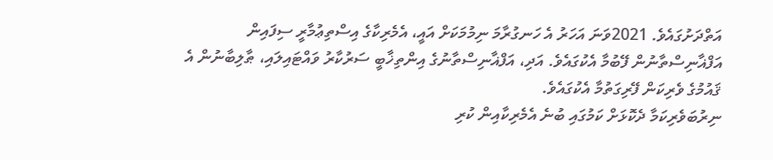އަތްދަށުގައެވެ. 2021ވަނަ އަހަރު އެ ހަނގުރާމަ ނިމުމަކަށް އައީ، އެމެރިކާގެ އިސްތިޢުމާރީ ސިފައިން އަފްޣާނިސްތާނުން ފޭބުމާ އެކުގައެވެ. އަދި، އަފްޣާނިސްތާނުގެ އިންތިޚާބީ ސަރުކާރު ވައްޓައިލައި، ޠާލިބާނުން އެ ޤައުމުގެ ވެރިކަން ފޭރިގަތުމާ އެކުގައެވެ.
ނިރުބަވެރިކަމާ ދެކޮޅަށް ކަމުގައި ބުނެ އެމެރިކާއިން ކުރި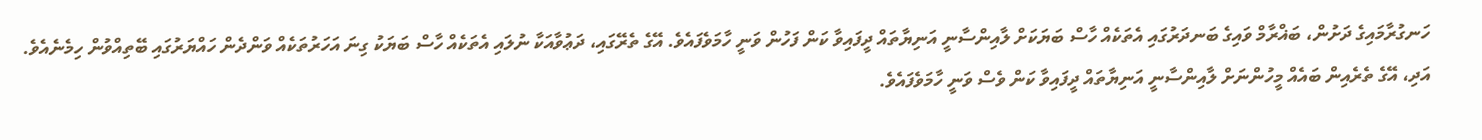ހަނގުރާމައިގެ ދަށުން، ބަޣްރާމް ވައިގެ ބަނދަރުގައި އެތަކެއް ހާސް ބަޔަކަށް ލާއިންސާނީ އަނިޔާތައް ދީފައިވާ ކަން ފަހުން ވަނީ ހާމަވެފައެވެ. އޭގެ ތެރޭގައި، ދަޢުވާއަކާ ނުލައި އެތަކެއް ހާސް ބަޔަކު ގިނަ އަހަރުތަކެއް ވަންދެން ހައްޔަރުގައި ބޭތިއްވުން ހިމެނެއެވެ. އަދި، އޭގެ ތެރެއިން ބައެއް މީހުންނަށް ލާއިންސާނީ އަނިޔާތައް ދީފައިވާ ކަން ވެސް ވަނީ ހާމަވެފައެވެ.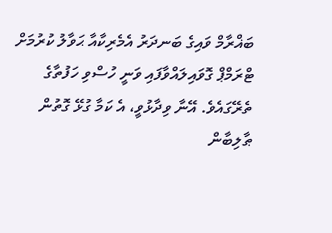ބަޣްރާމް ވައިގެ ބަނދަރު އެމެރިކާއާ ޙަވާލު ކުރުމަށް ޓްރަމްޕް ގޮވައިލައްވާފައި ވަނީ ހުސްވި ހަފުތާގެ ތެރޭގައެވެ. އޭނާ ވިދާޅުވީ، އެ ކަމާ ގުޅޭ ގޮތުން ޠާލިބާން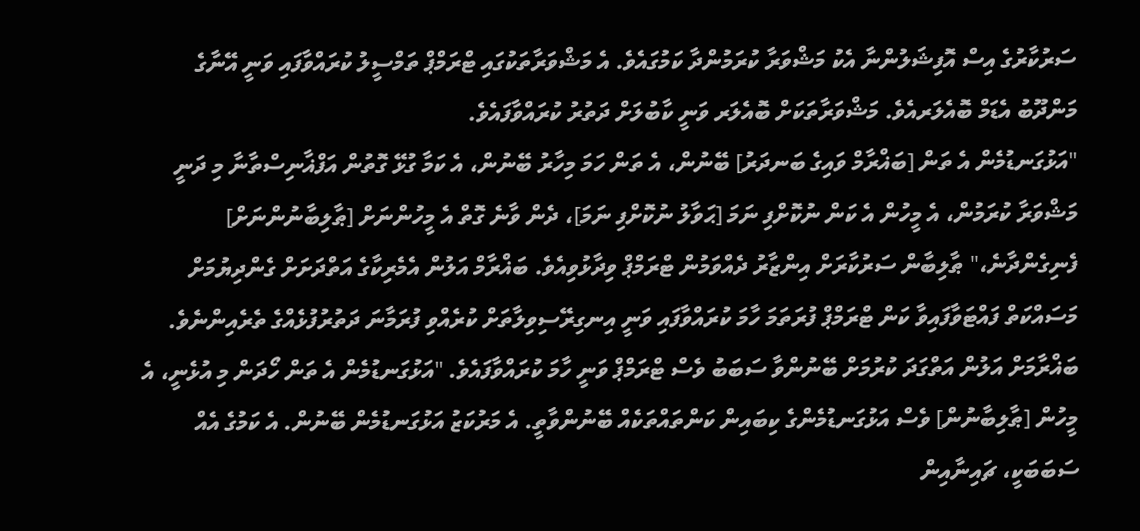ސަރުކާރުގެ އިސް އޮފިޝަލުންނާ އެކު މަޝްވަރާ ކުރަމުންދާ ކަމުގައެވެ. އެ މަޝްވަރާތަކުގައި ޓްރަމްޕް ތަމްސީލު ކުރައްވާފައި ވަނީ އޭނާގެ މަންދޫބު އެޑަމް ބޮއެލަރއެވެ. މަޝްވަރާތަކަށް ބޮއެލަރ ވަނީ ކާބުލަށް ދަތުރު ކުރައްވާފައެވެ.
"އަޅުގަނޑުމެން އެ ތަން [ބަޣްރާމް ވައިގެ ބަނދަރު] ބޭނުން، އެ ތަން ހަމަ މިހާރު ބޭނުން، އެ ކަމާ ގުޅޭ ގޮތުން އަފްޣާނިސްތާނާ މި ދަނީ މަޝްވަރާ ކުރަމުން، އެ މީހުން އެ ކަން ނުކޮށްފި ނަމަ [ޙަވާލު ނުކޮށްފި ނަމަ]، ދެން ވާނެ ގޮތް އެ މީހުންނަށް [ޠާލިބާނުންނަށް] ފެނިގެންދާނެ،" ޠާލިބާން ސަރުކާރަށް އިންޒާރު ދެއްވަމުން ޓްރަމްޕް ވިދާޅުވިއެވެ. ބަޣްރާމް އަލުން އެމެރިކާގެ އަތްދަށަށް ގެންދިޔުމަށް މަސައްކަތް ފައްޓަވާފައިވާ ކަން ޓްރަމްޕް ފުރަތަމަ ހާމަ ކުރައްވާފައި ވަނީ އިނގިރޭސިވިލާތަށް ކުރެއްވި ފުރަމާނަ ދަތުރުފުޅެއްގެ ތެރެއިންނެވެ.
ބަޣްރާމަށް އަލުން އަތްގަދަ ކުރުމަށް ބޭނުންވާ ސަބަބު ވެސް ޓްރަމްޕް ވަނީ ހާމަ ކުރައްވާފައެވެ. "އަޅުގަނޑުމެން އެ ތަން ހޯދަން މި އުޅެނީ، އެ މީހުން [ޠާލިބާނުން] ވެސް އަޅުގަނޑުމެންގެ ކިބައިން ކަންތައްތަކެއް ބޭނުންވާތީ. އެ މަރުކަޒު އަޅުގަނޑުމެން ބޭނުން. އެ ކަމުގެ އެއް ސަބަބަކީ، ޗައިނާއިން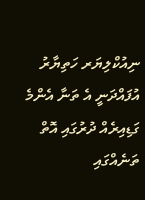ނިއުކްލިޔަރ ހަތިޔާރު އުފައްދަނީ އެ ތަނާ އެންމެ ގަޑިއިރެއް ދުރުގައި އޮތް ތަނެއްގައި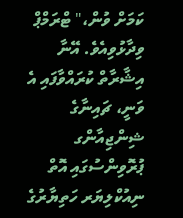ކަމަށް ވުން،" ޓްރަމްޕް ވިދާޅުވިއެވެ. އޭނާ އިޝާރާތް ކުރައްވާފައި އެ ވަނީ، ޗައިނާގެ ޝިންޖިއާންގ ޕުރޮވިންސުގައި އޮތް ނިއުކްލިޔަރ ހަތިޔާރުގެ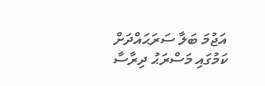އަޖުމަ ބަލާ ސަރަޙައްދަށް ކަމުގައި މަސްރަޙު ދިރާސާ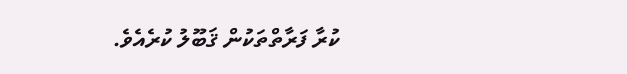ކުރާ ފަރާތްތަކުން ޤަބޫލު ކުރެއެވެ.